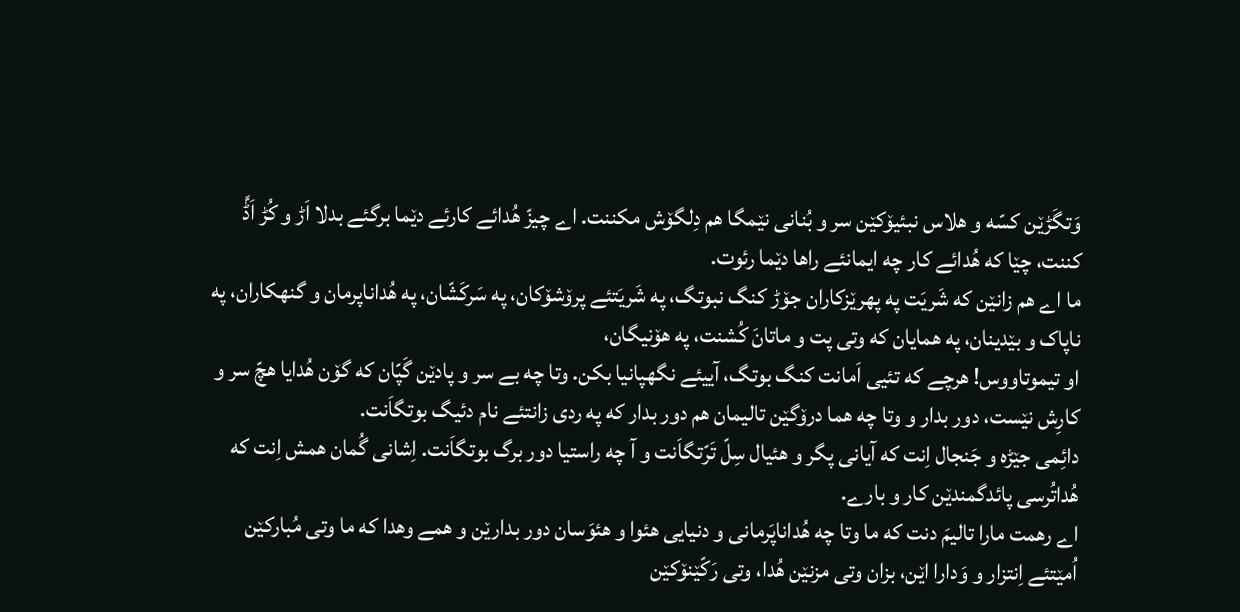وَتگَڑێن کسّه و هلاس نبئیۆکێن سر و بُنانی نێمگا هم دِلگۆش مکننت. اے چیزّ هُدائے کارئے دێما برگئے بدلا اَڑ و کُڑ اَڈَّ کننت، چێا که هُدائے کار چه ایمانئے راها دێما رئوت.
ما اے هم زانێن که شَریَت په پهرێزکاران جۆڑ کنگ نبوتگ، په شَریَتئے پرۆشۆکان، په سَرکَشّان، په هُداناپرمان و گنهکاران، په ناپاک و بێدینان، په همایان که وتی پت و ماتانَ کُشنت، په هۆنیگان،
او تیموتاووس! هرچے که تئیی اَمانت کنگ بوتگ، آییئے نگهپانیا بکن. وتا چه بے سر و پادێن گَپّان که گۆن هُدایا هچّ سر و کارِش نێست، دور بدار و وتا چه هما درۆگێن تالیمان هم دور بدار که په ردی زانتئے نام دئیگ بوتگاَنت.
دائِمی جێڑه و جَنجال اِنت که آیانی پگر و هئیال سِلّ تَرّتگاَنت و آ چه راستیا دور برگ بوتگاَنت. اِشانی گُمان همش اِنت که هُداتُرسی پائدگمندێن کار و بارے.
اے رهمت مارا تالیمَ دنت که ما وتا چه هُداناپَرمانی و دنیایی هئوا و هئوَسان دور بدارێن و همے وهدا که ما وتی مُبارکێن اُمێتئے اِنتزار و وَدارا اێن، بزان وتی مزنێن هُدا، وتی رَکّێنۆکێن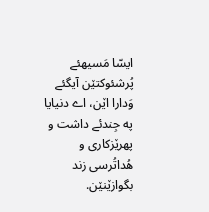ایسّا مَسیهئے پُرشئوکتێن آیگئے وَدارا اێن، اے دنیایا په جِندئے داشت و پهرێزکاری و هُداتُرسی زند بگوازێنێن.